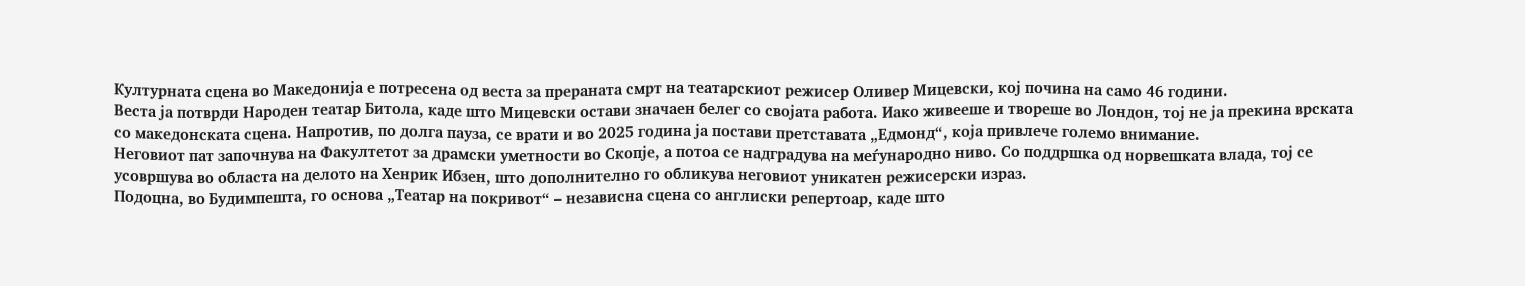Културната сцена во Македонија е потресена од веста за прераната смрт на театарскиот режисер Оливер Мицевски, кој почина на само 46 години.
Веста ја потврди Народен театар Битола, каде што Мицевски остави значаен белег со својата работа. Иако живееше и твореше во Лондон, тој не ја прекина врската со македонската сцена. Напротив, по долга пауза, се врати и во 2025 година ја постави претставата „Едмонд“, која привлече големо внимание.
Неговиот пат започнува на Факултетот за драмски уметности во Скопје, а потоа се надградува на меѓународно ниво. Со поддршка од норвешката влада, тој се усовршува во областа на делото на Хенрик Ибзен, што дополнително го обликува неговиот уникатен режисерски израз.
Подоцна, во Будимпешта, го основа „Театар на покривот“ – независна сцена со англиски репертоар, каде што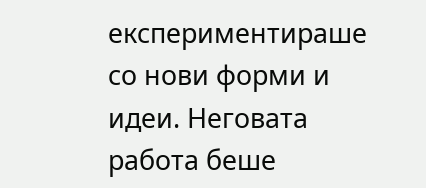експериментираше со нови форми и идеи. Неговата работа беше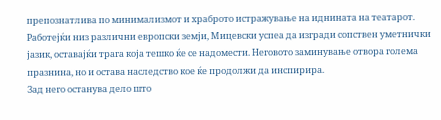препознатлива по минимализмот и храброто истражување на иднината на театарот.
Работејќи низ различни европски земји, Мицевски успеа да изгради сопствен уметнички јазик, оставајќи трага која тешко ќе се надомести. Неговото заминување отвора голема празнина, но и остава наследство кое ќе продолжи да инспирира.
Зад него останува дело што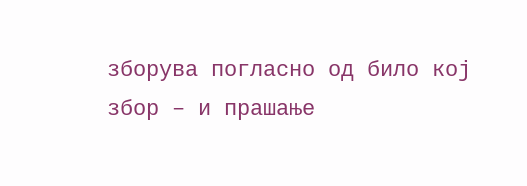зборува погласно од било кој збор – и прашање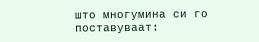што многумина си го поставуваат: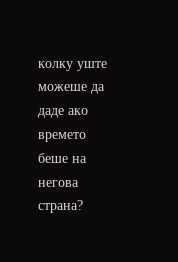колку уште можеше да даде ако времето беше на негова страна?